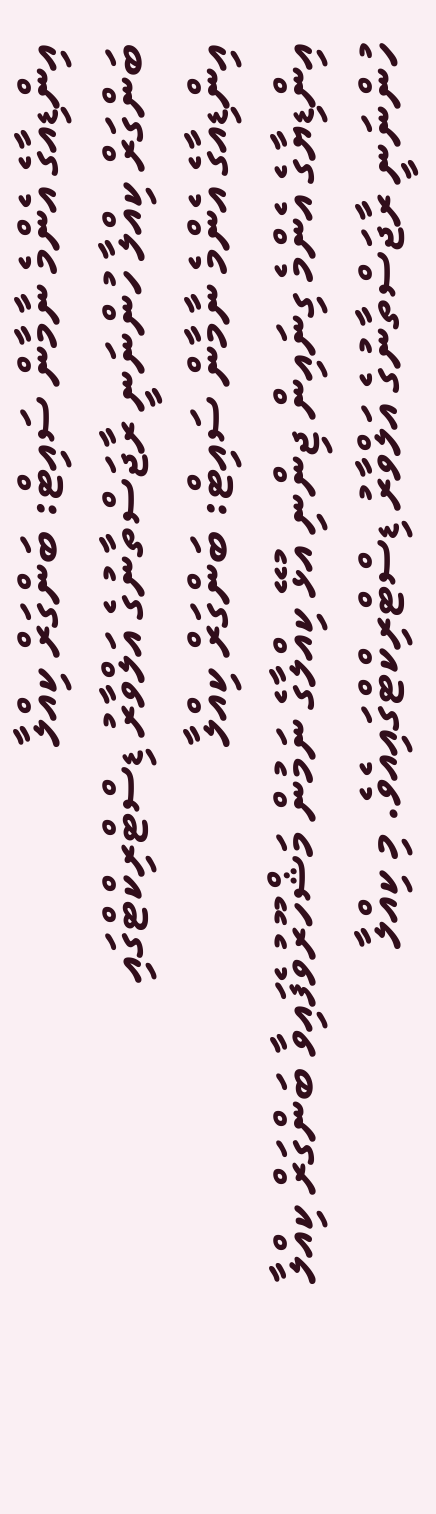އިންޑިއާގެ އެންމެ ނާމާން ސައިޓް: ބަންގަރް ކިއްލާ
ބަންގަރް ކިއްލާ ހުންނަނީ ރާޖަސްތާނުގެ އަލްވާރު ޑިސްޓްރިކްޓްގައި
އިންޑިއާގެ އެންމެ ނާމާން ސައިޓް: ބަންގަރް ކިއްލާ
އިންޑިޔާގެ އެންމެ ގިނައިން ޖިންނި އުޅޭ ކިއްލާގެ ނަމުން މަޝްހޫރުވެފައިވާ ބަންގަރް ކިއްލާ ހުންނަނީ ރާޖަސްތާނުގެ އަލްވާރު ޑިސްޓްރިކްޓްގައިއެވެ. މި ކިއްލާ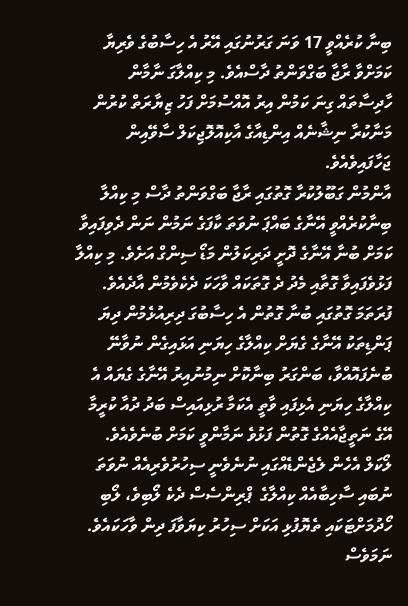ބިނާ ކުރެއްވީ 17 ވަނަ ގަރުނުގައި އޭރު އެ ހިސާބުގެ ވެރިޔާ ކަމަށްވާ ރާޖާ ބަގްވަންތު ދާސްއެވެ. މި ކިއްލާގަ ނާމާން ހާދިސާތައް ގިނަ ކަމުން އިރު އޮއްސުމަށް ފަހު ޒިޔާރަތް ކުރުން މަނާކުރާ ނިޝާނެއް އިންޑިއާގެ އާކިއޮލޮޖިކަލް ސާވޭއިން ޖަހާފައިވެއެވެ.
އާންމުން ގަބޫލުކުރާ ގޮތުގައި ރާޖާ ބަގްވަންތު ދާސް މި ކިއްލާ ބިނާކުރެއްވީ އޭނާގެ ބައްޕަ ނުވަތަ ކާފަގެ ނަމުން ނަން ދެވިފައިވާ ކަމަށް ބުނާ އޭނާގެ ދޮށީ ދަރިކަލުން މަޑޯ ސިންގް އަށެވެ. މި ކިއްލާ ފަޅުވެފައިވާ ގޮތާއި މެދު ދެ ގޮތަކައް ވާހަކަ ދެކެވެމުން އާދެއެވެ.
ފުރަތަމަ ގޮތުގައި ބުނާ ގޮތުން އެ ހިސާބުގަ ދިރިއުޅެމުން ދިޔަ ޕަންޑިތަކު އޭނާގެ ގެޔަށް ކިއްލާގެ ހިޔަނި އަޅައިގެން ނުވާނޭ ބުނެފައޮއްވާ، ބަންގަރު ބިނާކޮށް ނިމުނުއިރު އޭނާގެ ގެޔައް އެ ކިއްލާގެ ހިޔަނި އެޅިފައި ވާތީ އެކަމާ ރުޅިއައިސް ބަދު ދުއާ ކުރީމާ އޭގެ ނަތީޖާއެއްގެ ގޮތުން ފަޅުވެ ނަމާންވީ ކަމަށް ބުނެވެއެވެ.
ލޯކަލް އެހެން ލެޖެންޑެއްގައި ނުނެވެނީ ސިހުރުވެރިއެއް ނުވަތަ ނުބައި ސާހިބާއެއް ކިއްލާގެ  ޕްރިންސެސް ދެކެ ލޯބިވެ، ލޯބި ހޯދުމަށްޓަކައި ތެޔޮފުޅި އަކަށް ސިހުރު ކިޔަވާފަ ދިން ވާހަކައެވެ. ނަމަވެސް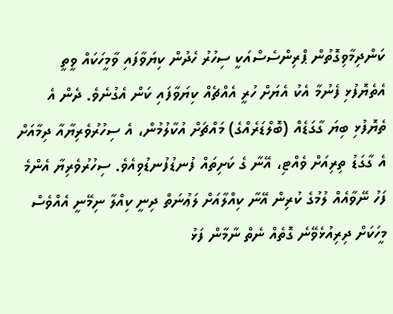ކަންދިމާވިގޮތުން ޕްރިންސެސްއަކީ ސިހުރު ހެދުން ކިޔަވާފައި ވާމީހަކައް ވީތީ އެތެޔޮފުޅި ފެނުމާ އެކު އެޔަށް ހުރީ އެއްޗެއް ކިޔަވާފައި ކަން އެގުނެވެ. ދެން އެ ތެޔޮފުޅި ބިޔަ ގާގަޑެއް (ބޮލްޑަރެއްގެ) މައްޗަށް އުކާލުމުން، އެ ސިހުރުވެރިޔާއާ ދިމާއަށް އެ ގާގަޑު ތިރިއަށް ވެއްޓި، އޭނާ ގެ ކަށިތައް ފުނޑުފުނޑުވިއެވެ. ސިހުރުވެރިޔާ އެންމެ ފަހު ނޭވާއެއް ލުމުގެ ކުރިން އޭނާ ކިއްލާއަށް ލަޢުނަތް ދިނީ ކިއްލާ ނިމޭނީ އެއްވެސް މީހަކަށް ދިރިއުޅެވޭނެ ގޮތެއް ނެތް ނާމާން ފަޅު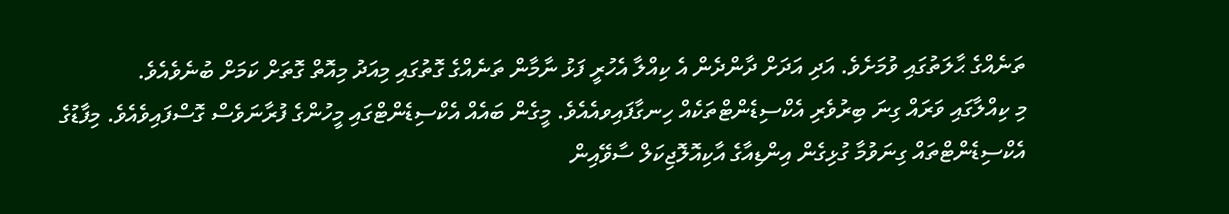ތަނެއްގެ ޙާލަތުގައި ވުމަށެވެ. އަދި އަދަށް ދާންދެން އެ ކިއްލާ އެހުރީ ފަޅު ނާމާން ތަނެއްގެ ގޮތުގައި މިއަދު މިއޮތް ގޮތަށް ކަމަށް ބުނެވެއެވެ.
މި ކިއްލާގައި ވަރައް ގިނަ ބިރުވެރި އެކްސިޑެންޓްތަކެއް ހިނގާފައިވއެއެވެ. މީގެން ބައެއް އެކްސިޑެންޓްގައި މީހުންގެ ފުރާނަވެސް ގޮސްފައިވެއެވެ. މިފާޑުގެ އެކްސިޑެންޓްތައް ގިނަވުމާ ގުޅިގެން އިންޑިއާގެ އާކިއޮލޮޖިކަލް ސާވޭއިން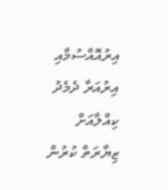އިރުއޮއްސުމާއި އިރުއަރާ ދެމެދު ކިއްލާއަށް ޒިޔާރަތް ކުރުން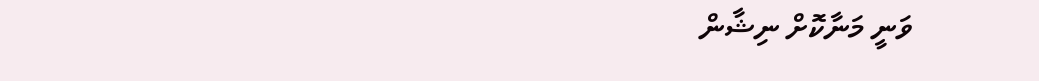ވަނީ މަނާކޮށް ނިޝާން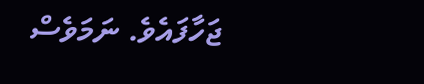ޖަހާފައެވެ. ނަމަވެސް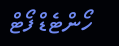ހޯންޓެޑް ފޯޓް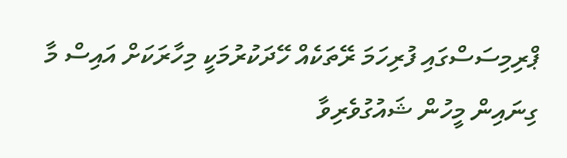ޕްރިމިސަސްގައި ފުރިހަމަ ރޭތަކެއް ހޭދަކުރުމަކީ މިހާރަކަށް އައިސް މާ ގިނައިން މީހުން ޝައުގުވެރިވާ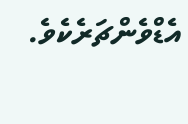އެޑްވެންޗަރެކެވެ.